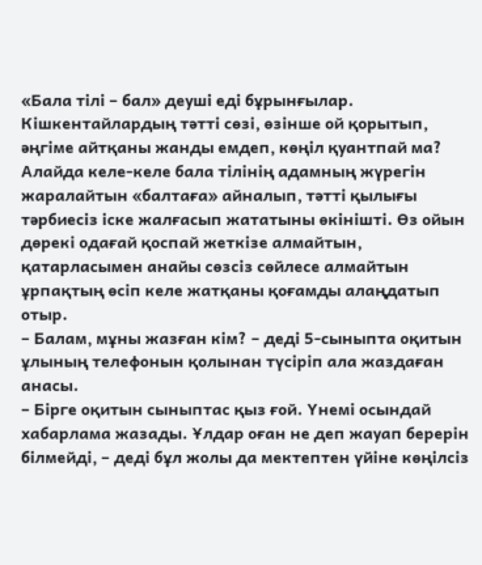«Бала тілі – бал» деуші еді бұрынғылар. Кішкентайлардың тәтті сөзі, өзінше ой қорытып, әңгіме айтқаны жанды емдеп, көңіл қуантпай ма? Алайда келе-келе бала тілінің адамның жүрегін жаралайтын «балтаға» айналып, тәтті қылығы тәрбиесіз іске жалғасып жататыны өкінішті. Өз ойын дөрекі одағай қоспай жеткізе алмайтын, қатарласымен анайы сөзсіз сөйлесе алмайтын ұрпақтың өсіп келе жатқаны қоғамды алаңдатып отыр.
– Балам, мұны жазған кім? – деді 5-сыныпта оқитын ұлының телефонын қолынан түсіріп ала жаздаған анасы.
– Бірге оқитын сыныптас қыз ғой. Үнемі осындай хабарлама жазады. Ұлдар оған не деп жауап берерін білмейді, – деді бұл жолы да мектептен үйіне көңілсіз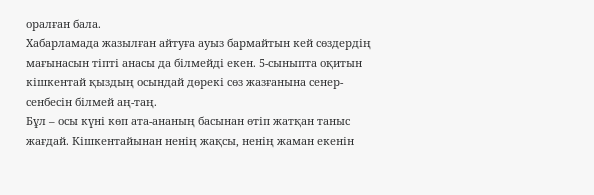оралған бала.
Хабарламада жазылған айтуға ауыз бармайтын кей сөздердің мағынасын тіпті анасы да білмейді екен. 5-сыныпта оқитын кішкентай қыздың осындай дөрекі сөз жазғанына сенер-сенбесін білмей аң-таң.
Бұл – осы күні көп ата-ананың басынан өтіп жатқан таныс жағдай. Кішкентайынан ненің жақсы, ненің жаман екенін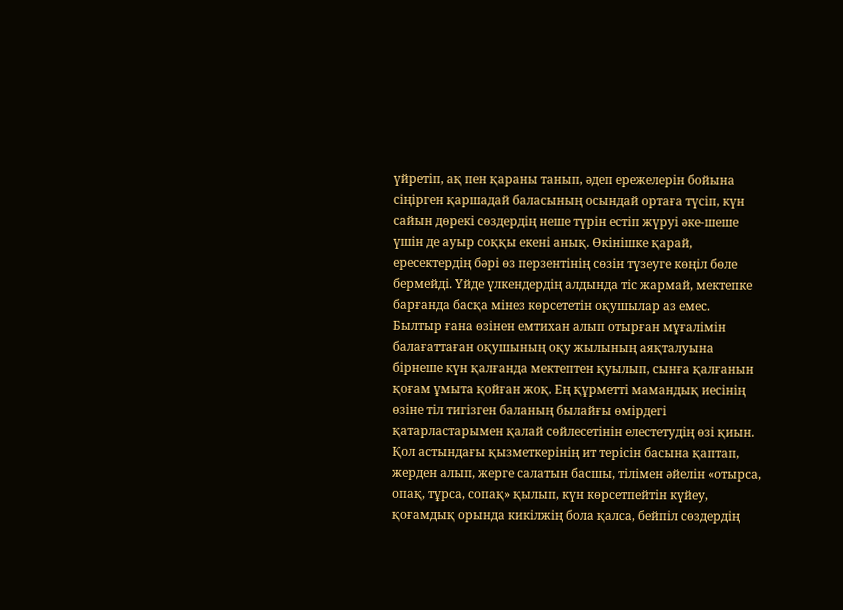үйретіп, ақ пен қараны танып, әдеп ережелерін бойына сіңірген қаршадай баласының осындай ортаға түсіп, күн сайын дөрекі сөздердің неше түрін естіп жүруі әке-шеше үшін де ауыр соққы екені анық. Өкінішке қарай, ересектердің бәрі өз перзентінің сөзін түзеуге көңіл бөле бермейді. Үйде үлкендердің алдында тіс жармай, мектепке барғанда басқа мінез көрсететін оқушылар аз емес.
Былтыр ғана өзінен емтихан алып отырған мұғалімін балағаттаған оқушының оқу жылының аяқталуына бірнеше күн қалғанда мектептен қуылып, сынға қалғанын қоғам ұмыта қойған жоқ. Ең құрметті мамандық иесінің өзіне тіл тигізген баланың былайғы өмірдегі қатарластарымен қалай сөйлесетінін елестетудің өзі қиын. Қол астындағы қызметкерінің ит терісін басына қаптап, жерден алып, жерге салатын басшы, тілімен әйелін «отырса, опақ, тұрса, сопақ» қылып, күн көрсетпейтін күйеу, қоғамдық орында кикілжің бола қалса, бейпіл сөздердің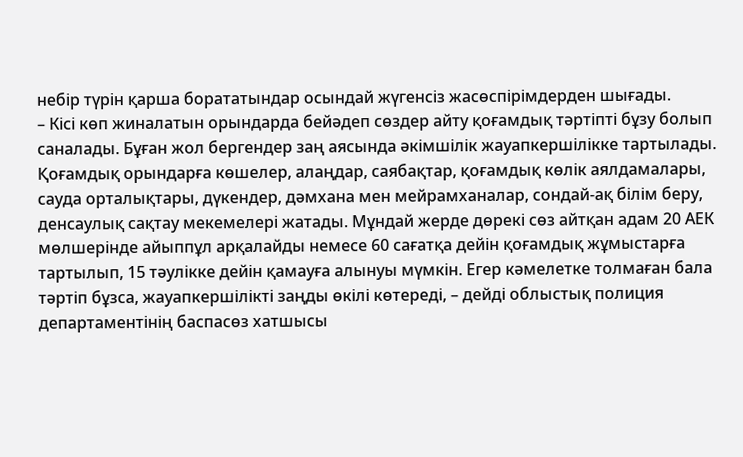небір түрін қарша борататындар осындай жүгенсіз жасөспірімдерден шығады.
– Кісі көп жиналатын орындарда бейәдеп сөздер айту қоғамдық тәртіпті бұзу болып саналады. Бұған жол бергендер заң аясында әкімшілік жауапкершілікке тартылады. Қоғамдық орындарға көшелер, алаңдар, саябақтар, қоғамдық көлік аялдамалары, сауда орталықтары, дүкендер, дәмхана мен мейрамханалар, сондай-ақ білім беру, денсаулық сақтау мекемелері жатады. Мұндай жерде дөрекі сөз айтқан адам 20 АЕК мөлшерінде айыппұл арқалайды немесе 60 сағатқа дейін қоғамдық жұмыстарға тартылып, 15 тәулікке дейін қамауға алынуы мүмкін. Егер кәмелетке толмаған бала тәртіп бұзса, жауапкершілікті заңды өкілі көтереді, – дейді облыстық полиция департаментінің баспасөз хатшысы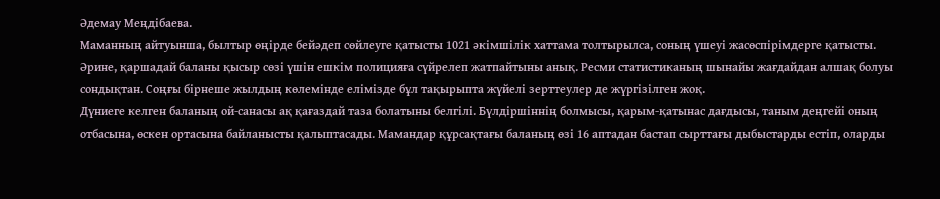Әдемау Меңдібаева.
Маманның айтуынша, былтыр өңірде бейәдеп сөйлеуге қатысты 1021 әкімшілік хаттама толтырылса, соның үшеуі жасөспірімдерге қатысты.
Әрине, қаршадай баланы қысыр сөзі үшін ешкім полицияға сүйрелеп жатпайтыны анық. Ресми статистиканың шынайы жағдайдан алшақ болуы сондықтан. Соңғы бірнеше жылдың көлемінде елімізде бұл тақырыпта жүйелі зерттеулер де жүргізілген жоқ.
Дүниеге келген баланың ой-санасы ақ қағаздай таза болатыны белгілі. Бүлдіршіннің болмысы, қарым-қатынас дағдысы, таным деңгейі оның отбасына, өскен ортасына байланысты қалыптасады. Мамандар құрсақтағы баланың өзі 16 аптадан бастап сырттағы дыбыстарды естіп, оларды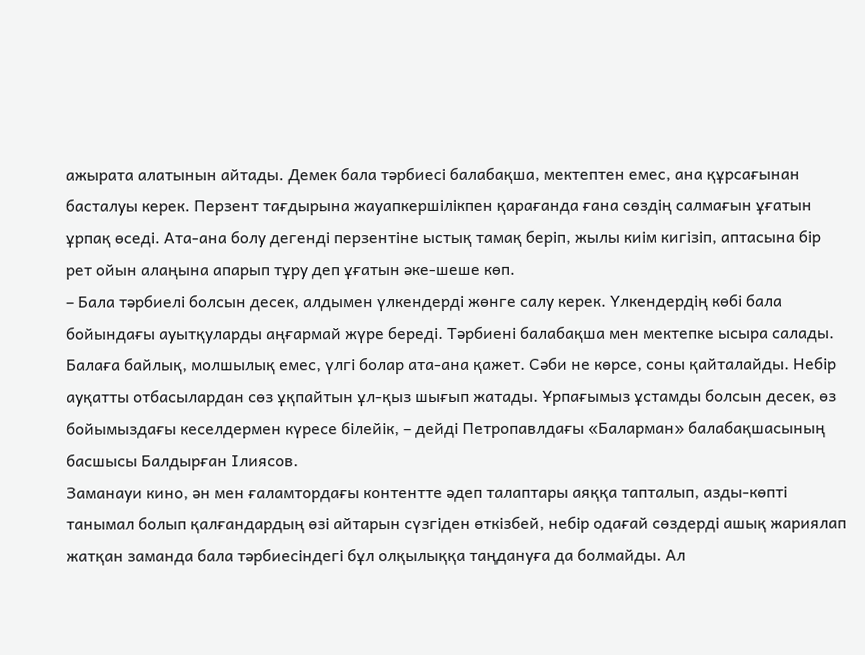ажырата алатынын айтады. Демек бала тәрбиесі балабақша, мектептен емес, ана құрсағынан басталуы керек. Перзент тағдырына жауапкершілікпен қарағанда ғана сөздің салмағын ұғатын ұрпақ өседі. Ата-ана болу дегенді перзентіне ыстық тамақ беріп, жылы киім кигізіп, аптасына бір рет ойын алаңына апарып тұру деп ұғатын әке-шеше көп.
– Бала тәрбиелі болсын десек, алдымен үлкендерді жөнге салу керек. Үлкендердің көбі бала бойындағы ауытқуларды аңғармай жүре береді. Тәрбиені балабақша мен мектепке ысыра салады. Балаға байлық, молшылық емес, үлгі болар ата-ана қажет. Сәби не көрсе, соны қайталайды. Небір ауқатты отбасылардан сөз ұқпайтын ұл-қыз шығып жатады. Ұрпағымыз ұстамды болсын десек, өз бойымыздағы кеселдермен күресе білейік, – дейді Петропавлдағы «Баларман» балабақшасының басшысы Балдырған Ілиясов.
Заманауи кино, ән мен ғаламтордағы контентте әдеп талаптары аяққа тапталып, азды-көпті танымал болып қалғандардың өзі айтарын сүзгіден өткізбей, небір одағай сөздерді ашық жариялап жатқан заманда бала тәрбиесіндегі бұл олқылыққа таңдануға да болмайды. Ал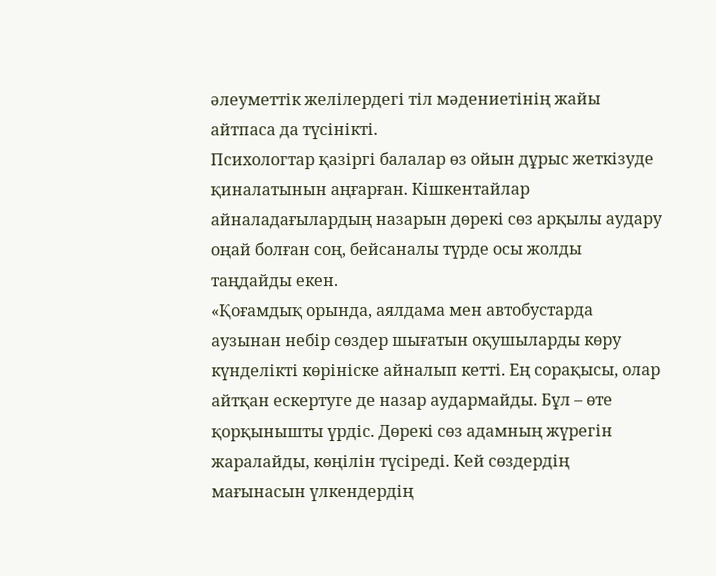әлеуметтік желілердегі тіл мәдениетінің жайы айтпаса да түсінікті.
Психологтар қазіргі балалар өз ойын дұрыс жеткізуде қиналатынын аңғарған. Кішкентайлар айналадағылардың назарын дөрекі сөз арқылы аудару оңай болған соң, бейсаналы түрде осы жолды таңдайды екен.
«Қоғамдық орында, аялдама мен автобустарда аузынан небір сөздер шығатын оқушыларды көру күнделікті көрініске айналып кетті. Ең сорақысы, олар айтқан ескертуге де назар аудармайды. Бұл – өте қорқынышты үрдіс. Дөрекі сөз адамның жүрегін жаралайды, көңілін түсіреді. Кей сөздердің мағынасын үлкендердің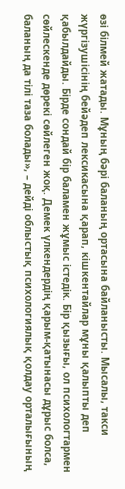өзі білмей жатады. Мұның бәрі баланың ортасына байланысты. Мысалы, такси жүргізушісінің бейәдеп лексикасына қарап, кішкентайлар мұны қалыпты деп қабылдайды. Бірде сондай бір баламен жұмыс істедік. Бір қызығы, ол психологтармен сөйлескенде дөрекі сөйлеген жоқ. Демек үлкендердің қарым-қатынасы дұрыс болса, баланың да тілі таза болады», – дейді облыстық психологиялық қолдау орталығының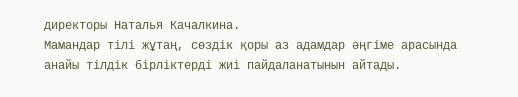директоры Наталья Качалкина.
Мамандар тілі жұтаң, сөздік қоры аз адамдар әңгіме арасында анайы тілдік бірліктерді жиі пайдаланатынын айтады.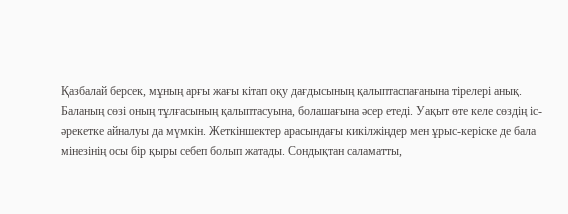Қазбалай берсек, мұның арғы жағы кітап оқу дағдысының қалыптаспағанына тірелері анық. Баланың сөзі оның тұлғасының қалыптасуына, болашағына әсер етеді. Уақыт өте келе сөздің іс-әрекетке айналуы да мүмкін. Жеткіншектер арасындағы кикілжіңдер мен ұрыс-керіске де бала мінезінің осы бір қыры себеп болып жатады. Сондықтан саламатты,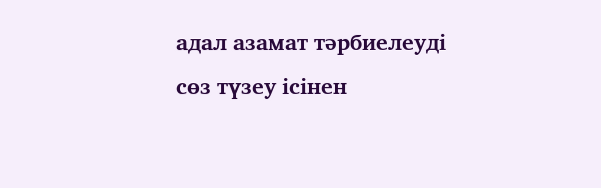адал азамат тәрбиелеуді сөз түзеу ісінен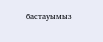бастауымыз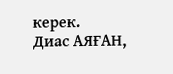керек.
Диас АЯҒАН,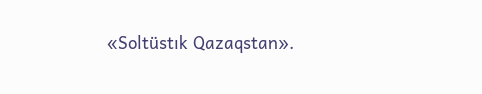«Soltüstık Qazaqstan».